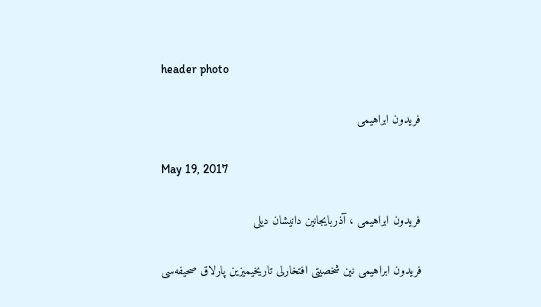header photo

فریدون ابراهیمی

May 19, 2017

فریدون ابراهیمی ، آذربایجانین دانیشان دیلی

فریدون ابراهیمی نین شخصیتی افتخارلی تاریخیمیزین پارلاق صحیفه‌سی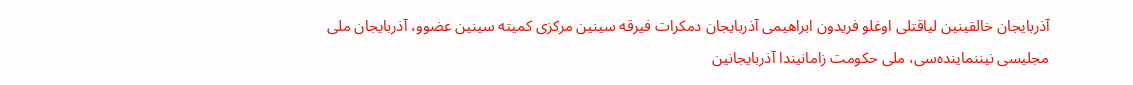آذربایجان خالقینین لیاقتلی اوغلو فریدون ابراهیمی آذربایجان دمکرات فیرقه ‌سینین مرکزی کمیته ‌سینین عضوو، آذربایجان ملی مجلیسی نیننماینده‌سی، ملی حکومت زامانیندا آذربایجانین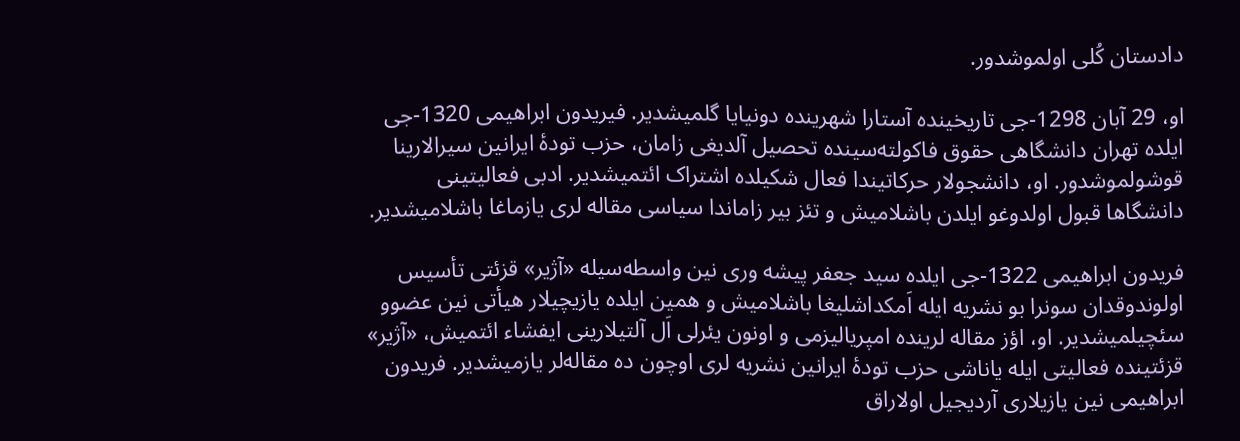دادستان کُلی اولموشدور.

او، 29 آبان 1298-جی تاریخینده آستارا شهرینده دونیایا گلمیشدیر. فیریدون ابراهیمی 1320-جی ایلده تهران دانشگاهی حقوق فاکولته‌سینده تحصیل آلدیغی زامان، حزب تودۀ ایرانین سیرالارینا قوشولموشدور. او، دانشجولار حرکاتیندا فعال شکیلده اشتراک ائتمیشدیر. ادبی فعالیتینی دانشگاها قبول اولدوغو ایلد‌ن باشلامیش و تئز بیر زاماندا سیاسی مقاله‌ لری یازماغا باشلامیشدیر.

فریدون ابراهیمی 1322-جی ایلده سید جعفر پیشه وری نین واسطه‌سیله «آژیر» قزئتی تأسیس اولوندوقدان سونرا بو نشریه ایله اَمکداشلیغا باشلامیش و همین ایلده یازیچیلار هیأتی نین عضوو سئچیلمیشدیر. او، اؤز مقاله ‌لرینده امپریالیزمی و اونون یئرلی اَل آلتیلارینی ایفشاء ائتمیش، «آژیر» قزئتینده فعالیتی ایله یاناشی حزب تودۀ ایرانین نشریه لری اوچون ده مقاله‌لر یازمیشدیر. فریدون ابراهیمی نین یازیلاری آردیجیل اولاراق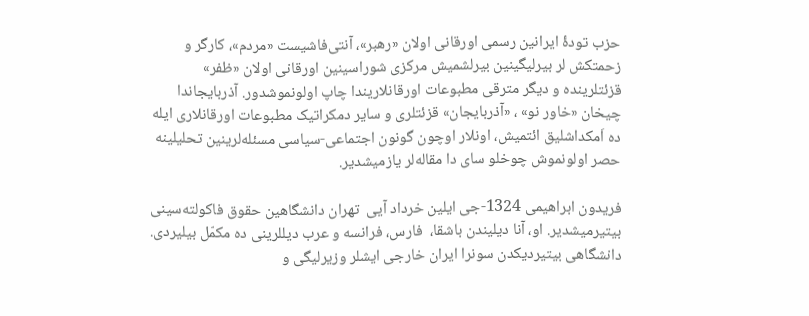حزب تودۀ ایرانین رسمی اورقانی اولان «رهبر»، آنتی‌فاشیست «مردم»، کارگر و زحمتکش لر بیرلیگینین بیرلشمیش مرکزی شوراسینین اورقانی اولان «ظفر» قزئتلرینده و دیگر مترقی مطبوعات اورقانلاریندا چاپ اولونموشدور. آذربایجاندا چیخان «خاور نو» ، «آذربایجان» قزئتلری و سایر دمکراتیک مطبوعات اورقانلاری ایله ده اَمکداشلیق ائتمیش، اونلار اوچون گونون اجتماعی-سیاسی مسئله‌لرینین تحلیلینه حصر اولونموش چوخلو سای دا مقاله‌لر یازمیشدیر.

فریدون ابراهیمی 1324-جی ایلین خرداد آیی  تهران دانشگاهین حقوق فاکولته‌سینی بیتیرمیشدیر. او، آنا دیلیندن باشقا،  فارس، فرانسه و عرب دیللرینی ده مکمّل بیلیردی. دانشگاهی بیتیردیکدن سونرا ایران خارجی ایشلر وزیرلیگی و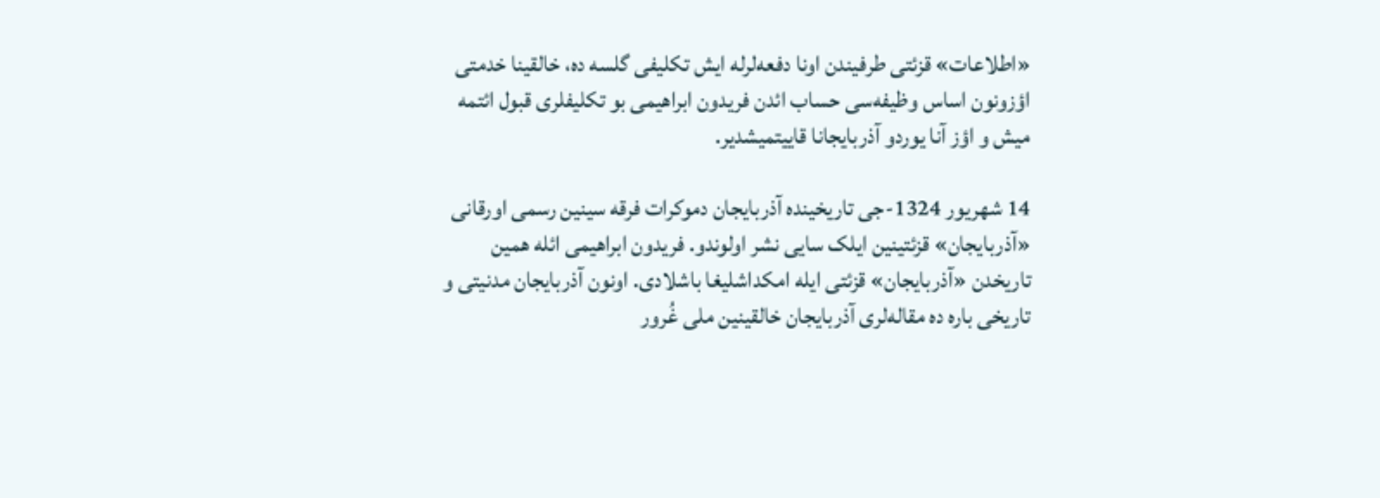«اطلاعات» قزئتی طرفیندن اونا دفعه‌لرله ایش تکلیفی گلسه ده، خالقینا خدمتی اؤزونون اساس وظیفه‌سی حساب ائد‌ن فریدون ابراهیمی بو تکلیفلری قبول ائتمه میش و اؤز آنا یوردو آذربایجانا قاییتمیشدیر.

14 شهریور 1324-جی تاریخینده آذربایجان دموکرات فرقه سینین رسمی اورقانی «آذربایجان» قزئتینین ایلک سایی نشر اولوندو. فریدون ابراهیمی ائله همین تاریخدن «آذربایجان» قزئتی ایله امکداشلیغا باشلادی. اونون آذربایجان مدنیتی و تاریخی باره ‌ده مقاله‌لری آذربایجان خالقینین ملی غُرور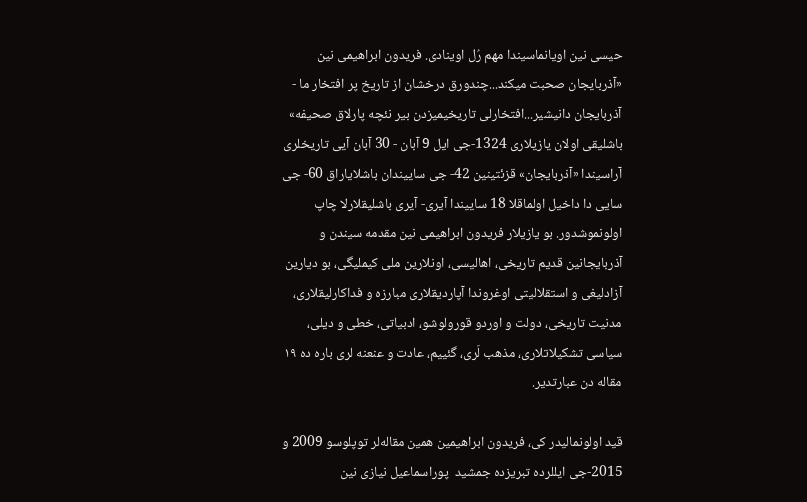حیسی نین اویانماسیندا مهم رُل اوینادی. فریدون ابراهیمی نین «آذربایجان صحبت میکند...چندورق درخشان از تاریخ پر افتخار ما - آذربایجان دانیشیر...افتخارلی تاریخیمیزدن بیر نئچه پارلاق صحیفه» باشلیقی اولان یازیلاری 1324-جی ایل 9 آبان - 30 آبان آیی تاریخلری آراسیندا «آذربایجان» قزئتینین 42- جی ساییندان باشلایاراق 60- جی سایی دا داخیل اولماقلا 18 ساییندا آیری- آیری باشلیقلارلا چاپ اولونموشدور. بو یازیلار فریدون ابراهیمی نین مقدمه سیندن و آذربایجانین قدیم تاریخی، اهالیسی، اونلارین ملی کیملیگی، بو دیارین آزادلیغی و استقلالیتی اوغروندا آپاردیقلاری مبارزه و فداکارلیقلاری، مدنیت تاریخی، دولت و اوردو قورولوشو، ادبیاتی، خطی و دیلی، سیاسی تشکیلاتلاری، مذهب لَری، گئییم، عادت و عنعنه ‌لری باره ‌ده ۱۹ مقاله ‌دن عبارتدیر.

قید اولونمالیدر کی، فریدون ابراهیمین همین مقاله‌لر توپلوسو 2009 و 2015-جی ایللرده تبریزده جمشید  پوراسماعیل نیازی نین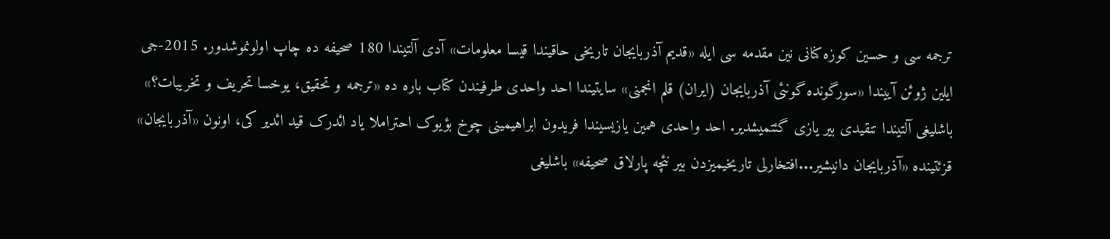ترجمه ‌سی و حسین کوزه کنانی نین مقدمه‌ سی ایله «قدیم آذربایجان تاریخی حاقیندا قیسا معلومات» آدی آلتیندا 180 صحیفه‌ ده چاپ اولونموشدور. 2015-جی ایلین ژوئن آییندا «سورگونده گونئی آذربایجان (ایران) قلم انجمنی» سایتیندا احد واحدی طرفیندن کتاب باره ‌ده «ترجمه و تحقیق، یوخسا تحریف و تخریبات؟» باشلیغی آلتیندا تنقیدی بیر یازی گئتمیشدیر. احد واحدی همین یازیسیندا فریدون ابراهیمینی چوخ بؤیوک احتراملا یاد ائد‌رک قید ائدیر کی، اونون «آذربایجان» قزئتینده «آذربایجان دانیشیر...افتخارلی تاریخیمیزدن بیر نئچه پارلاق صحیفه» باشلیغی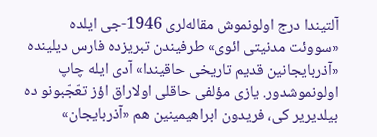آلتیندا درج اولونموش مقاله‌لری 1946-جی ایلده «سووئت مدنیتی ائوی» طرفیندن تبریزده فارس دیلینده «آذربایجانین قدیم تاریخی حاقیندا» آدی ایله چاپ اولونموشدور. یازی مؤلفی حاقلی اولاراق اؤز تعّجّبونو ده بیلدیریر کی، فریدون ابراهیمینین هم «آذربایجان»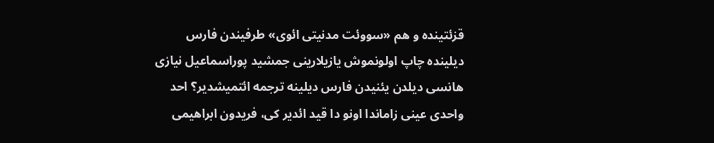قزئتینده و هم «سووئت مدنیتی ائوی» طرفیندن فارس دیلینده چاپ اولونموش یازیلارینی جمشید پوراسماعیل نیازی هانسی دیلدن یئنیدن فارس دیلینه ترجمه ائتمیشدیر؟ احد واحدی عینی زاماندا اونو دا قید ائدیر کی، فریدون ابراهیمی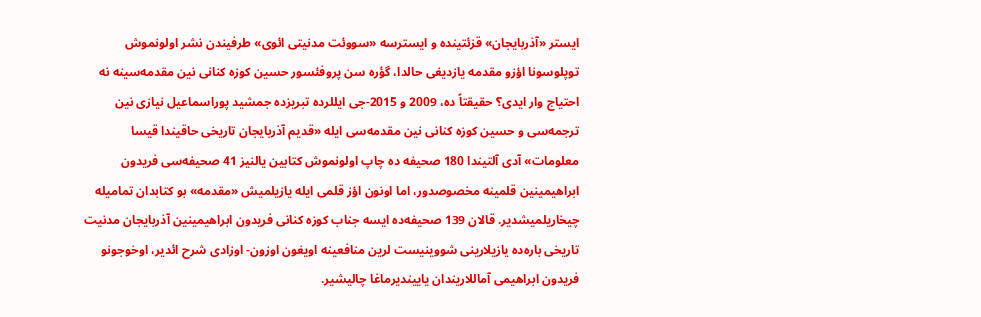ایستر «آذربایجان» قزئتینده و ایسترسه «سووئت مدنیتی ائوی» طرفیندن نشر اولونموش توپلوسونا اؤزو مقدمه یازدیغی حالدا، گؤره سن پروفئسور حسین کوزه کنانی نین مقدمه‌سینه نه احتیاج وار ایدی؟ حقیقتاً ده، 2009 و 2015-جی ایللرده تبریزده جمشید پوراسماعیل نیازی نین ترجمه‌سی و حسین کوزه کنانی نین مقدمه‌سی ایله «قدیم آذربایجان تاریخی حاقیندا قیسا معلومات» آدی آلتیندا 180 صحیفه‌ ده چاپ اولونموش کتابین یالنیز 41 صحیفه‌سی فریدون ابراهیمینین قلمینه مخصوصدور، اما اونون اؤز قلمی ایله یازیلمیش «مقدمه» بو کتابدان تمامیله چیخاریلمیشدیر. قالان 139 صحیفه‌ده ایسه جناب کوزه کنانی فریدون ابراهیمینین آذربایجان مدنیت تاریخی باره‌ده یازیلارینی شووینیست لرین منافعینه اویغون اوزون- اوزادی شرح ائدیر، اوخوجونو فریدون ابراهیمی آماللاریندان یاییندیرماغا چالیشیر.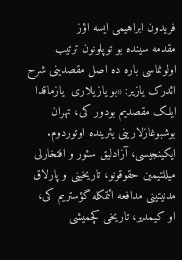فریدون ابراهیمی ایسه اؤز مقدمه ‌سینده بو توپلونون ترتیب اولونماسی باره‌ ده اصل مقصدینی شرح ائد‌رک یازیر: «بو یازیلاری  یازماقدا  ایلک مقصدیم بودور کی، تهران بوشبوغازلارینی یئرینده اوتوردوم. ایکینجیسی، آزادلیق سئور و افتخارلی میللتیمین حقوقونو، تاریخینی و پارلاق مدنیتینی مدافعه ائتمکله گؤستریم کی، او کیمدیر، تاریخی کچمیشی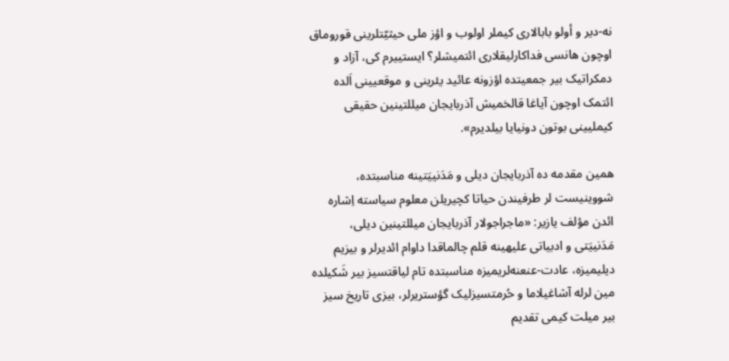نه-دیر و أولو بابالاری کیملر اولوب و اؤز ملی حیثیّتلرینی قوروماق اوچون هانسی فداکارلیقلاری ائتمیشلر؟ ایستییرم کی، آزاد و دمکراتیک بیر جمعیتده اؤزونه عائید یئرینی و موقعیینی اَلده ائتمک اوچون آیاغا قالخمیش آذربایجان میللتینین حقیقی کیملیینی بوتون دونیایا بیلدیرم».

همین مقدمه ‌ده آذربایجان دیلی و مَدَنییَتینه مناسبتده، شووینیست لر طرفیندن حیاتا کچیریلن معلوم سیاسته اِشاره ائد‌ن مؤلف یازیر: «ماجراجولار آذربایجان میللتینین دیلی، مَدَنییَتی و ادبیاتی علیهینه قلم چالماقدا داوام ائدیرلر و بیزیم دیلیمیزه، عادت-عنعنه‌لریمیزه مناسبتده تام لیاقتسیز بیر شَکیلده مین لرله آشاغیلاما و حُرمتسیزلیک گؤستریرلر، بیزی تاریخ سیز بیر میلت کیمی تقدیم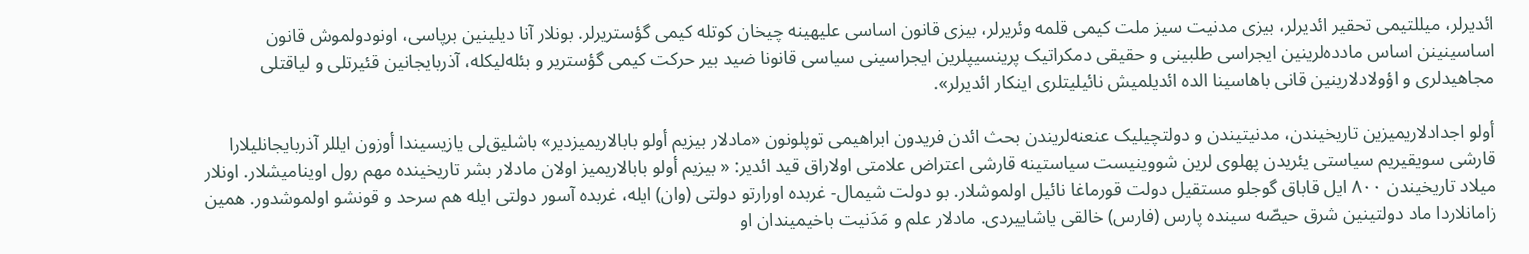ائدیرلر، میللتیمی تحقیر ائدیرلر، بیزی مدنیت سیز ملت کیمی قلمه وئریرلر، بیزی قانون اساسی علیهینه چیخان کوتله کیمی گؤستریرلر. بونلار آنا دیلینین برپاسی، اونودولموش قانون اساسینینن اساس مادده‌لرینین ایجراسی طلبینی و حقیقی دمکراتیک پرینسیپلرین ایجراسینی سیاسی قانونا ضید بیر حرکت کیمی گؤستریر و بئله‌لیکله، آذربایجانین قئیرتلی و لیاقتلی مجاهیدلری و اؤولادلارینین قانی باهاسینا الده ائدیلمیش نائیلیتلری اینکار ائدیرلر».

أولو اجدادلاریمیزین تاریخیندن، مدنیتیندن و دولتچیلیک عنعنه‌لریندن بحث ائد‌ن فریدون ابراهیمی توپلونون «مادلار بیزیم أولو بابالاریمیزدیر» باشلیق‌لی یازیسیندا أوزون ایللر آذربایجانلیلارا  قارشی سویقیریم سیاستی یئریدن پهلوی لرین شووینیست سیاستینه قارشی اعتراض علامتی اولاراق قید ائدیر: « بیزیم أولو بابالاریمیز اولان مادلار بشر تاریخینده مهم رول اوینامیشلار. اونلار میلاد تاریخیندن ۸۰۰ ایل قاباق گوجلو مستقیل دولت قورماغا نائیل اولموشلار. بو دولت شیمال- غربده اورارتو دولتی (وان) ایله، غر‌بده آسور دولتی ایله هم سرحد و قونشو اولموشدور. همین زامانلاردا ماد دولتینین شرق حیصّه سینده پارس (فارس) خالقی یاشاییردی. مادلار علم و مَدَنیت باخیمیندان او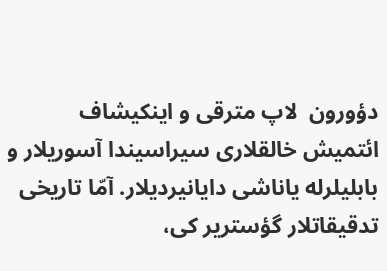دؤورون  لاپ مترقی و اینکیشاف ائتمیش خالقلاری سیراسیندا آسوریلار و بابلیلرله یاناشی دایانیردیلار. آمّا تاریخی تدقیقاتلار گؤستریر کی،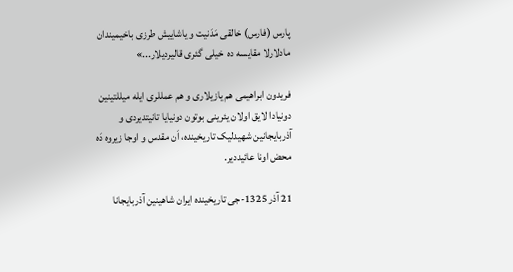پارس (فارس) خالقی مَدَنیت و یاشاییش طرزی باخیمیندان مادلارلا مقایسه ده  خیلی گئری قالیردیلار...»

فریدون ابراهیمی هم یازیلاری و هم عمللری ایله میللتینین دونیادا لایق اولان یئرینی بوتون دونیایا تانیتدیردی و آذربایجانین شهیدلیک تاریخینده، اَن مقدس و اوجا زیروه دَه محض اونا عائیددیر.

21 آذر 1325-جی تاریخینده ایران شاهینین آذربایجانا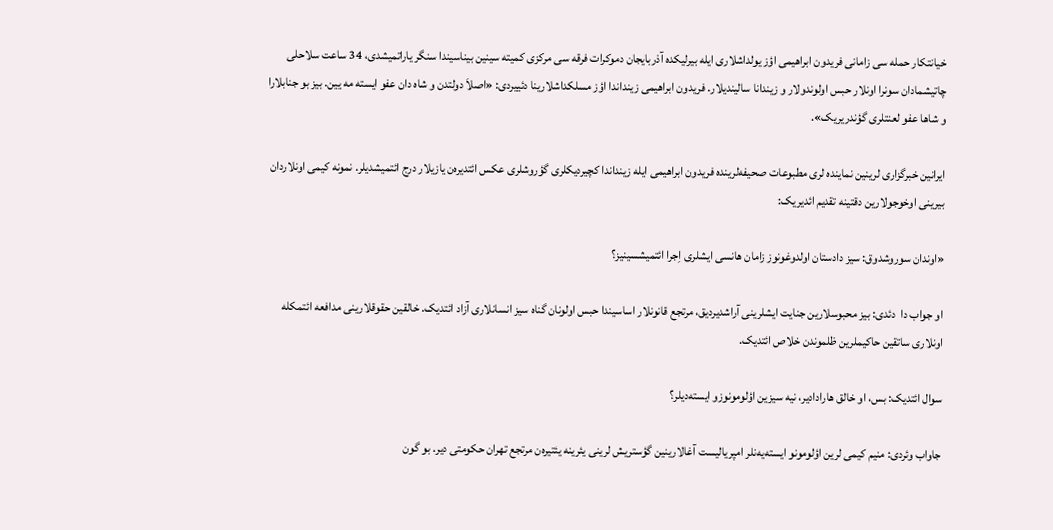خیانتکار حمله‌ سی زامانی فریدون ابراهیمی اؤز یولداشلاری ایله بیرلیکده آذربایجان دموکرات فرقه سی مرکزی کمیته سینین بیناسیندا سنگر یاراتمیشدی، 34 ساعت سلاحلی چاتیشمادان سونرا اونلار حبس اولوندولار و زیندانا سالیندیلار. فریدون ابراهیمی زینداندا اؤز مسلکداشلارینا دئییردی: «اصلاَ دولتدن و شاه‌ دان عفو ایسته مه یین. بیز بو جنابلارا  و شاها عفو لعنتلری گؤندریریک».

ایرانین خبرگزاری لرینین نماینده ‌لری مطبوعات صحیفه‌لرینده فریدون ابراهیمی ایله زینداندا کچیردیکلری گؤروشلری عکس ائتدیره‌ن یازیلار درج ائتمیشدیلر. نمونه کیمی اونلاردان بیرینی اوخوجولارین دقتینه تقدیم ائدیریک:

«اوندان سوروشدوق: سیز دادستان اولدوغونوز زامان هانسی ایشلری اِجرا ائتمیشسینیز؟

او جواب دا  دئدی: بیز محبوسلارین جنایت ایشلرینی آراشدیردیق، مرتجع قانونلار اساسیندا حبس اولونان گناه ‌سیز انسانلاری آزاد ائتدیک. خالقین حقوقلارینی مدافعه ائتمکله اونلاری ساتقین حاکیملرین ظلموندن خلاص ائتدیک.

سوال ائتدیک: بس، او خالق هارادادیر، نیه سیزین اؤلومونوزو ایسته‌دیلر؟

جاواب وئردی: منیم کیمی لرین اؤلومونو ایسته‌یه‌نلر امپریالیست آغالارینین گؤستریش لرینی یئرینه یئتیره‌ن مرتجع تهران حکومتی دیر. بو گون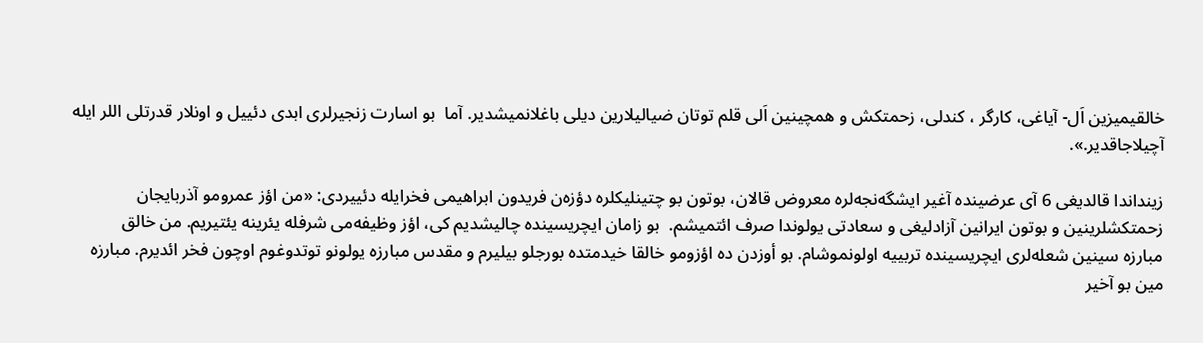خالقیمیزین اَل- آیاغی، کارگر ، کندلی، زحمتکش و همچینین اَلی قلم توتان ضیالیلارین دیلی باغلانمیشدیر. آما  بو اسارت زنجیرلری ابدی دئییل و اونلار قدرتلی اللر ایله آچیلاجاقدیر.».

زینداندا قالدیغی 6 آی عرضینده آغیر ایشگه‌نجه‌لره معروض قالان، بوتون بو چتینلیکلره دؤزه‌ن فریدون ابراهیمی فخرایله دئییردی: «من اؤز عمرومو آذربایجان زحمتکشلرینین و بوتون ایرانین آزادلیغی و سعادتی یولوندا صرف ائتمیشم.  بو زامان ایچریسینده چالیشدیم کی، اؤز وظیفه‌می شرفله یئرینه یئتیریم. من خالق مبارزه ‌سینین شعله‌لری ایچریسینده تربییه اولونموشام. بو أوزدن ده اؤزومو خالقا خیدمتده بورجلو بیلیرم و مقدس مبارزه یولونو توتدوغوم اوچون فخر ائدیرم. مبارزه‌ مین بو آخیر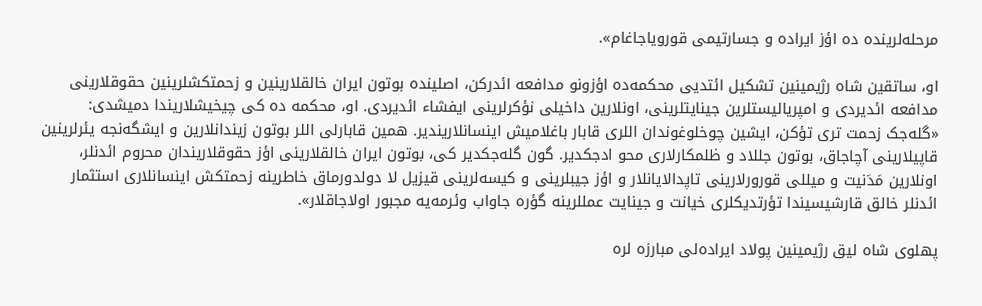مرحله‌لرینده ده اؤز ایراده و جسارتیمی قورویاجاغام».

او، ساتقین شاه رژیمینین تشکیل ائتدیی محکمه‌ده اؤزونو مدافعه ائدرکن، اصلینده بوتون ایران خالقلارینین و زحمتکشلرینین حقوقلارینی مدافعه ائدیردی و امپریالیستلرین جینایتلرینی، اونلارین داخیلی نؤکرلرینی ایفشاء ائدیردی. او، محکمه ‌ده کی چیخیشلاریندا دمیشدی: «گله‌جک زحمت تری تؤکن، ایشین چوخلوغوندان اللری قابار باغلامیش اینسانلاریندیر. همین قابارلی اللر بوتون زیندانلارین و ایشگه‌نجه یئرلرینین قاپیلارینی آچاجاق، بوتون جللاد و ظلمکارلاری محو اد‌جکدیر. گون گله‌جکدیر کی، بوتون ایران خالقلارینی اؤز حقوقلاریندان محروم ائد‌نلر، اونلارین مَدَنیت و میللی قورورلارینی تاپدالایانلار و اؤز جیبلرینی و کیسه‌لرینی قیزیل لا دولدورماق خاطرینه زحمتکش اینسانلاری استثمار ائد‌نلر خالق قارشیسیندا تؤرتدیکلری خیانت و جینایت عمللرینه گؤره جاواب وئرمه‌یه مجبور اولاجاقلار».

پهلوی شاه لیق رژیمینین پولاد ایراده‌لی مبارزه لره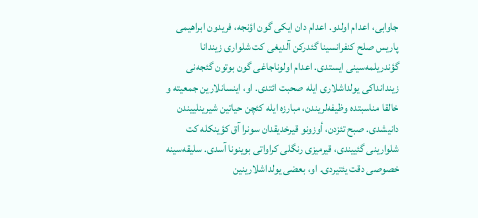جاوابی، اعدام اولدو. اعدام دان ایکی گون اؤنجه، فریدون ابراهیمی پاریس صلح کنفرانسینا گئدرکن آلدیغی کت شلواری زیندانا گؤندریلمه‌سینی ایستدی. اعدام اولوناجاغی گون بوتون گئجه‌نی زیندانداکی یولداشلاری ایله صحبت ائتدی. او، اینسانلارین جمعیته و خالقا مناسبتده وظیفه‌لریندن، مبارزه ایله کئچن حیاتین شیرینلییندن دانیشدی. صبح تئزدن، أوزونو قیرخدیقدان سونرا آق کؤینکله کت شلوارینی گئییندی، قیرمیزی رنگلی کراواتی بوینونا آسدی. سلیقه‌سینه خصوصی دقت یئتیردی. او، بعضی یولداشلارینین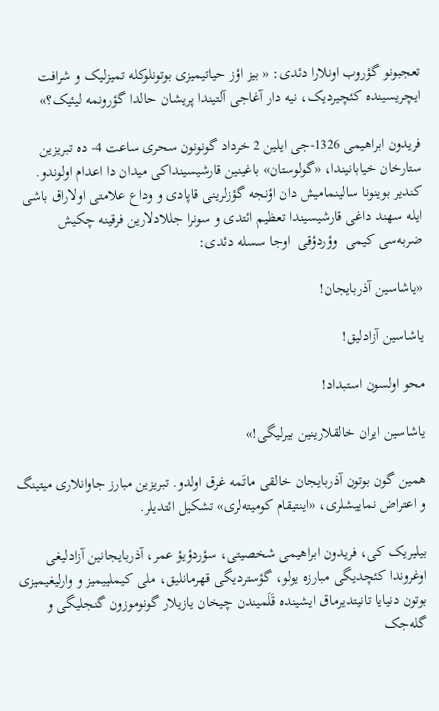تعجبونو گؤروب اونلارا دئدی: « بیز اؤز حیاتیمیزی بوتونلوکله تمیزلیک و شرافت ایچریسینده کئچیردیک، نیه دار آغاجی آلتیندا پریشان حالدا گؤرونمه لیئیک؟»

فریدون ابراهیمی 1326-جی ایلین 2 خرداد گونونون سحری ساعت 4- ده تبریزین ستارخان خیابانیندا، «گولوستان» باغینین قارشیسینداکی میدان دا اعدام اولوندو. کندیر بوینونا سالینمامیش دان اؤنجه گؤزلرینی قاپادی و وداع علامتی اولاراق باشی ایله سهند داغی قارشیسیندا تعظیم ائتدی و سونرا جللادلارین فرقینه چکیش ضربه‌سی کیمی  وؤردؤقی  اوجا سسله دئدی:

«یاشاسین آذربایجان!

یاشاسین آزادلیق!

محو اولسون استبداد!

یاشاسین ایران خالقلارینین بیرلیگی!»

همین گون بوتون آذربایجان خالقی ماتَمه غرق اولدو. تبریزین مبارز جاوانلاری میتینگ و اعتراض نماییشلری، «اینتیقام کومیته‌لری» تشکیل ائتدیلر.

بیلیریک کی، فریدون ابراهیمی شخصیتی، سؤردؤیؤ عمر، آذربایجانین آزادلیغی اوغروندا کئچدیگی مبارزه یولو، گؤستردیگی قهرمانلیق، ملی کیملییمیز و وارلیغیمیزی بوتون دنیایا تانیتدیرماق ایشینده قَلَمیندن چیخان یازیلار گونوموزون گنجلیگی و گله‌جک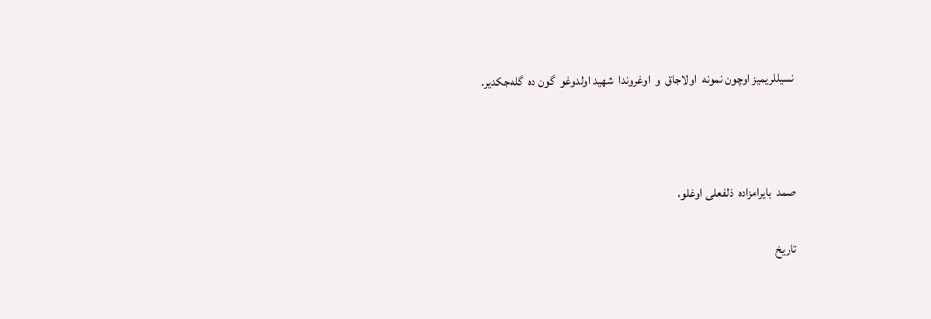نسیللریمیز اوچون نمونه  اولاجاق  و  اوغروندا  شهید اولدوغو  گون ده  گله‌جکدیر.



صمد  بایرامزاده  ذلفعلی اوغلو،

تاریخ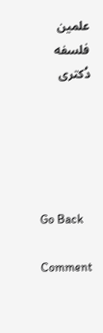علمین  فلسفه دُکتری





Go Back

Comment